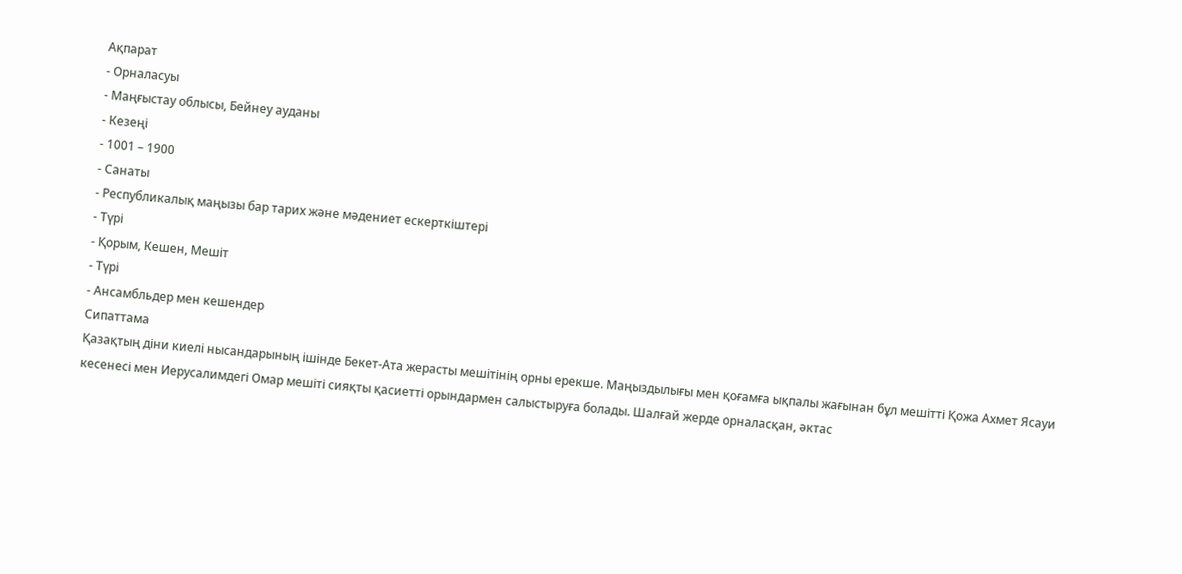Ақпарат
- Орналасуы
- Маңғыстау облысы, Бейнеу ауданы
- Кезеңі
- 1001 – 1900
- Санаты
- Республикалық маңызы бар тарих және мәдениет ескерткіштері
- Түрі
- Қорым, Кешен, Мешіт
- Түрі
- Ансамбльдер мен кешендер
Сипаттама
Қазақтың діни киелі нысандарының ішінде Бекет-Ата жерасты мешітінің орны ерекше. Маңыздылығы мен қоғамға ықпалы жағынан бұл мешітті Қожа Ахмет Ясауи кесенесі мен Иерусалимдегі Омар мешіті сияқты қасиетті орындармен салыстыруға болады. Шалғай жерде орналасқан, әктас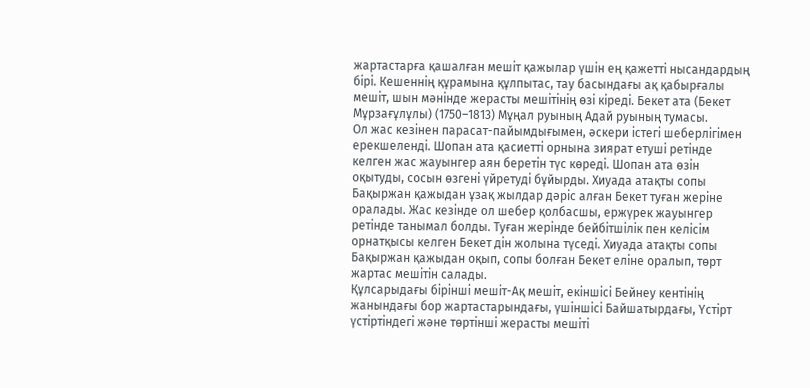жартастарға қашалған мешіт қажылар үшін ең қажетті нысандардың бірі. Кешеннің құрамына құлпытас, тау басындағы ақ қабырғалы мешіт, шын мәнінде жерасты мешітінің өзі кіреді. Бекет ата (Бекет Мұрзағұлұлы) (1750–1813) Мұңал руының Адай руының тумасы.
Ол жас кезінен парасат-пайымдығымен, әскери істегі шеберлігімен ерекшеленді. Шопан ата қасиетті орнына зиярат етуші ретінде келген жас жауынгер аян беретін түс көреді. Шопан ата өзін оқытуды, сосын өзгені үйретуді бұйырды. Хиуада атақты сопы Бақыржан қажыдан ұзақ жылдар дәріс алған Бекет туған жеріне оралады. Жас кезінде ол шебер қолбасшы, ержүрек жауынгер ретінде танымал болды. Туған жерінде бейбітшілік пен келісім орнатқысы келген Бекет дін жолына түседі. Хиуада атақты сопы Бақыржан қажыдан оқып, сопы болған Бекет еліне оралып, төрт жартас мешітін салады.
Құлсарыдағы бірінші мешіт-Ақ мешіт, екіншісі Бейнеу кентінің жанындағы бор жартастарындағы, үшіншісі Байшатырдағы, Үстірт үстіртіндегі және төртінші жерасты мешіті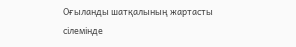Оғыланды шатқалының жартасты сілемінде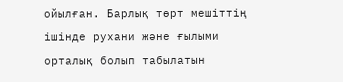ойылған. Барлық төрт мешіттің ішінде рухани және ғылыми орталық болып табылатын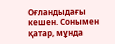Оғландыдағы кешен. Сонымен қатар, мұнда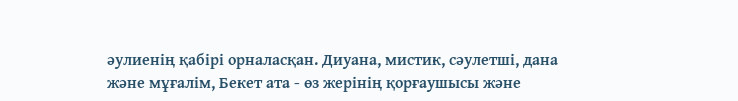әулиенің қабірі орналасқан. Диуана, мистик, сәулетші, дана және мұғалім, Бекет ата - өз жерінің қорғаушысы және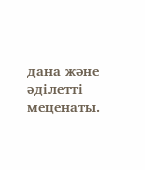дана және әділетті меценаты.